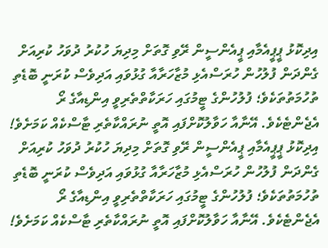އިދިކޮޅު ޕީޕީއެމާއި ޕީއެންސީން ރޭވި ގޮތަށް މިދިޔަ ހުކުރު ދުވަހު ކުރިއަށް ގެންދަން ފުލުހުން ހުރަސްއެޅި މުޒާހަރާއާ ގުޅުވައި އަދިވެސް ކުރަނީ ބޮޑެތި ތުހުމަތުތަކެވެ؛ ފުލުހުންގެ ޓީމުގައި ހަރަކާތްތެރިވީ އިންޑިއާގެ ރޯ އެޖެންޓެކެވެ. އޭނާއާ ހަވާލުކޮށްފައި އޮތީ ނުރައްކާތެރި ޓާސްކެއް ކަމަށެވެ!
އިދިކޮޅު ޕީޕީއެމާއި ޕީއެންސީން ރޭވި ގޮތަށް މިދިޔަ ހުކުރު ދުވަހު ކުރިއަށް ގެންދަން ފުލުހުން ހުރަސްއެޅި މުޒާހަރާއާ ގުޅުވައި އަދިވެސް ކުރަނީ ބޮޑެތި ތުހުމަތުތަކެވެ؛ ފުލުހުންގެ ޓީމުގައި ހަރަކާތްތެރިވީ އިންޑިއާގެ ރޯ އެޖެންޓެކެވެ. އޭނާއާ ހަވާލުކޮށްފައި އޮތީ ނުރައްކާތެރި ޓާސްކެއް ކަމަށެވެ!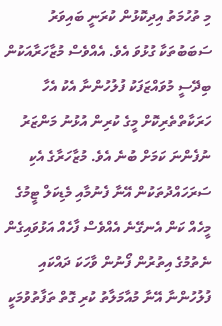މި ތުހުމަތު އިދިކޮޅުން ކުރަނީ ބައިވަރު ސަބަބުތަކާ ގުޅުވަ އެވެ. އެއްވެސް މުޒާހަރާއަކުން ބިދޭސީ މުވައްޒަފަކު ފުލުހުންނާ އެކު އެހާ ހަރަކާތްތެރިކޮށް މީގެ ކުރިން އުޅުނު މަންޒަރު ނުފެންނަ ކަމަށް ބުނެ އެވެ. މުޒާހަރާގެ އެކި ސަރަހައްދުތަކުން އޭނާ ފެނުމާއި މެޑިކަލް ޓީމުގެ މީހެއް ކަން އެނގޭނެ އެއްވެސް ފާހެއް އަޅުވައިގެން ނެތުމުގެ އިތުރުން ފޯނުން ވާހަކަ ދައްކައި ފުލުހުންނާ އޭނާ މުއާމަލާތު ކުރި ގޮތް ތަފާތުވުމަކީ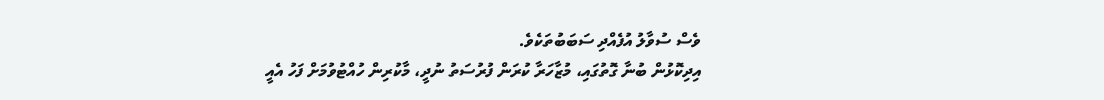ވެސް ސުވާލު އުފެއްދި ސަބަބުތަކެވެ.
އިދިކޮޅުން ބުނާ ގޮތުގައި، މުޒާހަރާ ކުރަން ފުރުސަތު ނުދީ، މާކުރިން ހުއްޓުވުމަށް ފަހު އެއީ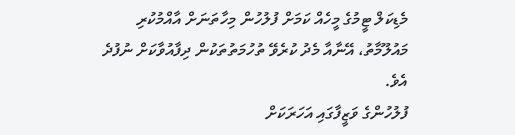މެޑިކަލް ޓީމުގެ މީހެއް ކަމަށް ފުލުހުން މިހާތަނަށް އާއްމުކުރި މައުލޫމާތު، އޭނާއާ މެދު ކުރެވޭ ތުހުމަތުތަކުން ދިފާއުވާކަށް ނުފުދެ އެވެ.
ފުލުހުންގެ ވަޒީފާގައި އަހަރަކަށް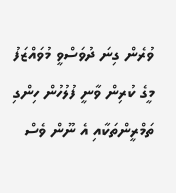ވުރެން ގިނަ ދުވަސްވީ މުވައްޒަފު މީގެ ކުރިން ވާނީ ފުލުހުން ހިންގި ތަމްރީންތަކާއި އެ ނޫން ވެސް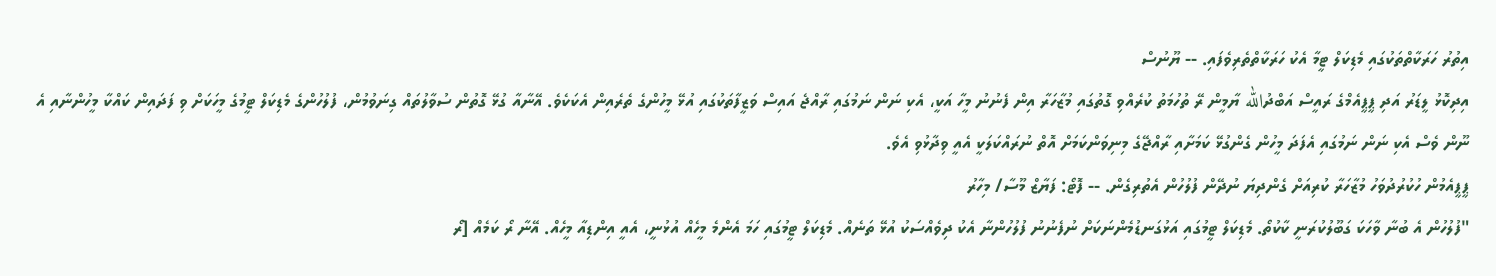އިތުރު ހަރަކާތްތަކުގައި މެޑިކަލް ޓީމާ އެކު ހަރަކާތްތެރިވެފައި. -- ޔޫނުސް
އިދިކޮޅު ލީޑަރު އަދި ޕީޕީއެމްގެ ރައީސް އަބްދުالله ޔާމީން ރޭ ތުހުމަތު ކުރެއްވި ގޮތުގައި މުޒާހަރާ އިން ފެނުނު މީހާ އަކީ، އެކި ނަން ނަމުގައި ރާއްޖެ އައިސް ވަޒީފާތަކުގައި އުޅޭ މީހުންގެ ތެރެއިން އެކަކެވެ. އޭނާއާ ގުޅޭ ގޮތުން ސުވާލުތައް ގިނަވުމުން، ފުލުހުންގެ މެޑިކަލް ޓީމުގެ މީހަކަށް ވި ފަދައިން ކައްކާ މީހުންނާއި އެ ނޫން ވެސް އެކި ނަން ނަމުގައި އެފަދަ މީހުން ގެންގުޅޭ ކަމަށާއި ރާއްޖޭގެ މިނިވަންކަމަށް އޮތް ނުރައްކަލަކީ އެއީ ވިދާޅުވި އެވެ.
ޕީޕީއެމުން ހުކުރުދުވަހު މުޒާހަރާ ކުރިއަށް ގެންދިޔަ ނުދޭން ފުލުހުން އެތުރިގެން. -- ފޮޓޯ: ފަޔާޒް މޫސާ/ މިހާރު
"ފުލުހުން އެ ބުނާ ވާހަކަ ގަބޫލުކުރަނީ ކާކުތޯ. މެޑިކަލް ޓީމުގައި އަޅުގަނޑުމެންނަކަށް ނުފެނުނު ފުލުހުންނާ އެކު ދިވެއްސަކު އުޅޭ ތަނެއް. މެޑިކަލް ޓީމުގައި ހަމަ އެންމެ މީހެއް އުޅުނީ، އެއީ އިންޑިއާ މީހެއް. އޭނާ ރޯ ކަމެއް [ރޯ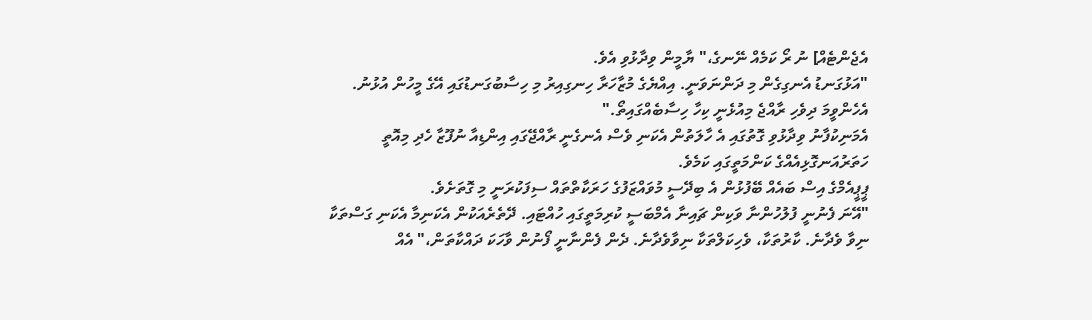އެޖެންޓެއް] ނު ރޯ ކަމެއް ނޭނގެ،" ޔާމީން ވިދާޅުވި އެވެ.
"އަޅުގަނޑު އެނގިގެން މި ދަންނަވަނީ. އިއްޔެގެ މުޒާހަރާ ހިނގިއިރު މި ހިސާބުގަނޑުގައި އޭގެ މީހުން އުޅުނު. އެހެންވީމަ ދިވެހި ރާއްޖެ މިއުޅެނީ ކިހާ ހިސާބެއްގައިތޯ."
އެމަނިކުފާނު ވިދާޅުވި ގޮތުގައި އެ ހާލަތުން އެކަނި ވެސް އެނގެނީ ރާއްޖޭގައި އިންޑިއާ ނުފޫޒާ ހެދި މިއޮތީ ހަތަރުއަނގޮޅިއެއްގެ ކަންމަތީގައި ކަމެވެ.
ޕީޕީއެމްގެ އިސް ބައެއް ބޭފުޅުން އެ ބިދޭސީ މުވައްޒަފުގެ ހަރަކާތްތައް ސިފަކުރަނީ މި ގޮތަށެވެ.
"އޭނަ ފެނުނީ ފުލުހުންނާ ވަކިން ޗައިނާ އެމްބަސީ ކުރިމަތީގައި ހުއްޓައި. ދޭތެރެއަކުން އެކަނިމާ އެކަނި ގަސްތަކާ ނިވާ ވެދާނެ. ކާރުތަކާ، ވެހިކަލްތަކާ ނިވާވެދާނެ. ދެން ފެންނާނީ ފޯނުން ވާހަކަ ދައްކާތަން،" އެއް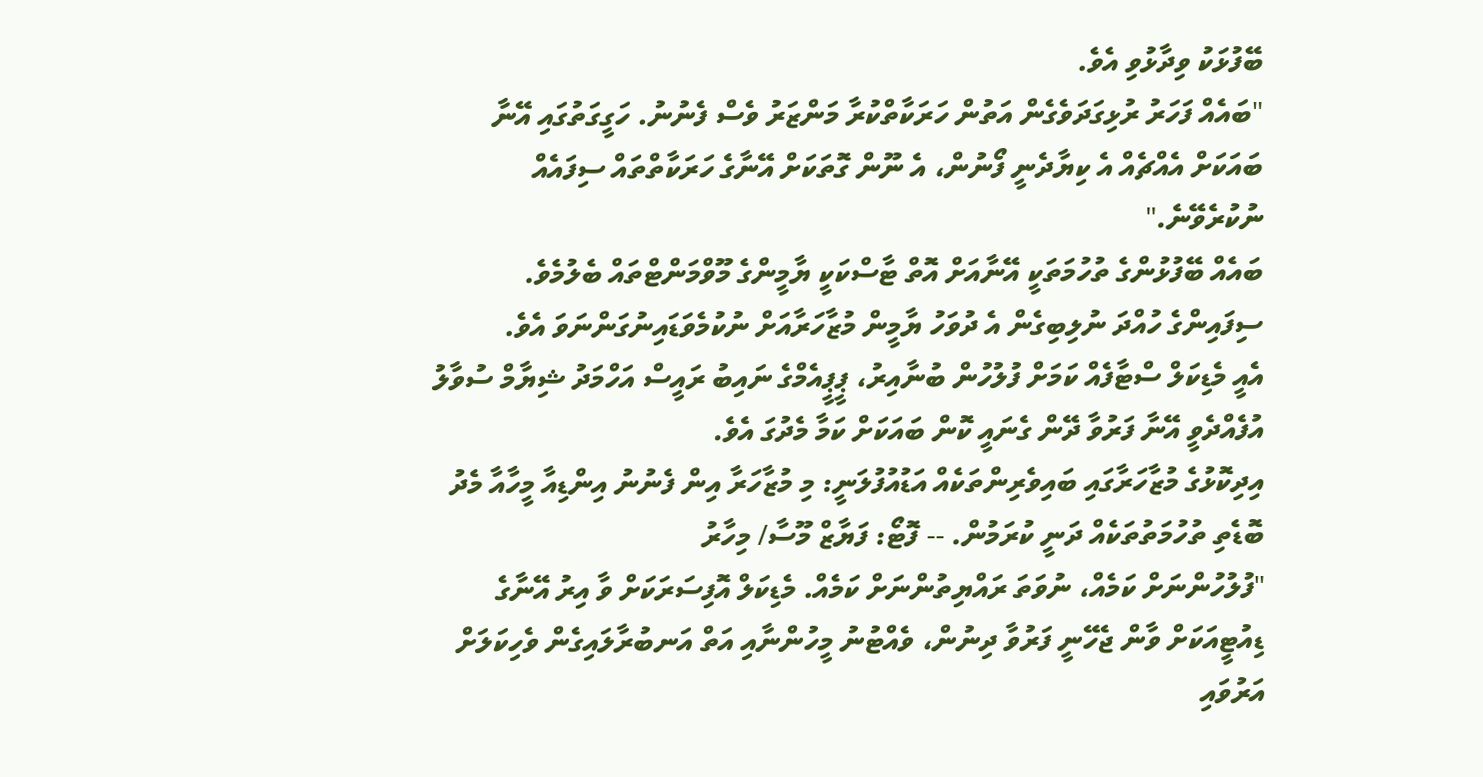ބޭފުޅަކު ވިދާޅުވި އެވެ.
"ބައެއް ފަހަރު ރުޅިގަދަވެގެން އަތުން ހަރަކާތްކުރާ މަންޒަރު ވެސް ފެނުނު. ހަގީގަތުގައި އޭނާ ބައަކަށް އެއްޗެއް އެ ކިޔާދެނީ ފޯނުން، އެ ނޫން ގޮތަކަށް އޭނާގެ ހަރަކާތްތައް ސިފައެއް ނުކުރެވޭނެ."
ބައެއް ބޭފުޅުންގެ ތުހުމަތަކީ އޭނާއަށް އޮތް ޓާސްކަކީ ޔާމީންގެ މޫވްމަންޓްތައް ބެލުމެވެ. ސިފައިންގެ ހުއްދަ ނުލިބިގެން އެ ދުވަހު ޔާމީން މުޒާހަރާއަށް ނުކުމެވަޑައިނުގަންނަވަ އެވެ.
އެއީ މެޑިކަލް ސްޓާފެއް ކަމަށް ފުލުހުން ބުނާއިރު، ޕީޕީއެމްގެ ނައިބު ރައީސް އަހްމަދު ޝިޔާމް ސުވާލު އުފެއްދެވީ އޭނާ ފަރުވާ ދޭން ގެނައީ ކޮން ބައަކަށް ކަމާ މެދުގަ އެވެ.
އިދިކޮޅުގެ މުޒާހަރާގައި ބައިވެރިންތަކެއް އަޑުއުފުލަނީ: މި މުޒާހަރާ އިން ފެނުނު އިންޑިއާ މީހާއާ މެދު ބޮޑެތި ތުހުމަތުތަކެއް ދަނީ ކުރަމުން. -- ފޮޓޯ: ފަޔާޒް މޫސާ/ މިހާރު
"ފުލުހުންނަށް ކަމެއް، ނުވަތަ ރައްޔިތުންނަށް ކަމެއް. މެޑިކަލް އޮފިސަރަކަށް ވާ އިރު އޭނާގެ ޑިއުޓީއަކަށް ވާން ޖެހޭނީ ފަރުވާ ދިނުން، ވެއްޓުނު މީހުންނާއި އަތް އަނބުރާލައިގެން ވެހިކަލަށް އަރުވައި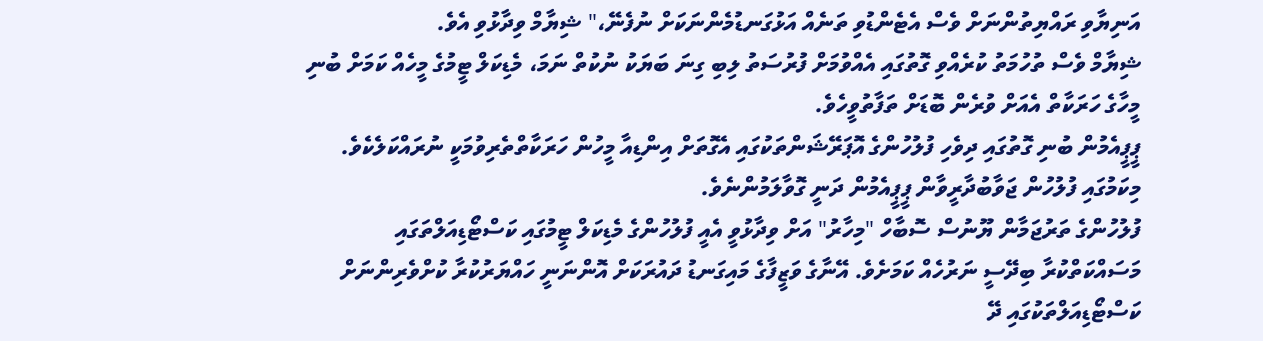އަނިޔާވި ރައްޔިތުންނަށް ވެސް އެޓެންޑުވި ތަނެއް އަޅުގަނޑުމެންނަކަށް ނުފެނޭ،" ޝިޔާމް ވިދާޅުވި އެވެ.
ޝިޔާމް ވެސް ތުހުމަތު ކުރެއްވި ގޮތުގައި އެއްވުމަށް ފުރުސަތު ލިބި ގިނަ ބަޔަކު ނުކުތް ނަމަ، މެޑިކަލް ޓީމުގެ މީހެއް ކަމަށް ބުނި މީހާގެ ހަރަކާތް އެއަށް ވުރެން ބޮޑަށް ތަފާތުވީހެވެ.
ޕީޕީއެމުން ބުނި ގޮތުގައި ދިވެހި ފުލުހުންގެ އޮޕަރޭޝަންތަކުގައި އެގޮތަށް އިންޑިއާ މީހުން ހަރަކާތްތެރިވުމަކީ ނުރައްކަލެކެވެ. މިކަމުގައި ފުލުހުން ޖަވާބުދާރީވާން ޕީޕީއެމުން ދަނީ ގޮވާލަމުންނެވެ.
ފުލުހުންގެ ތަރުޖަމާން ޔޫނުސް ސޮބާހް "މިހާރު" އަށް ވިދާޅުވީ އެއީ ފުލުހުންގެ މެޑިކަލް ޓީމުގައި ކަސްޓޯޑިއަލްތަގައި މަސައްކަތްކުރާ ބިދޭސީ ނަރުހެއް ކަމަށެވެ. އޭނާގެ ވަޒީފާގެ މައިގަނޑު ދައުރަކަށް އޮންނަނީ ހައްޔަރުކުރާ ކުށްވެރިންނަށް ކަސްޓޯޑިއަލްތަކުގައި ދޭ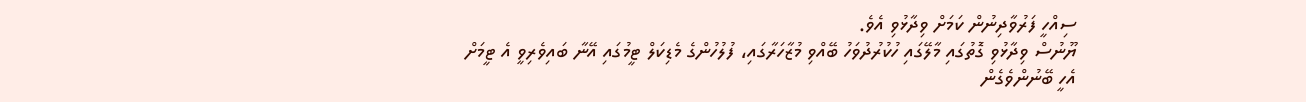ސިއްހީ ފަރުވާދިނުން ކަމަށް ވިދާޅުވި އެވެ.
ޔޫނުސް ވިދާޅުވި ގޮތުގައި މާލޭގައި ހުކުރުދުވަހު ބޭއްވި މުޒާހަރާގައި، ފުލުހުންގެ މެޑިކަލް ޓީމުގައި އޭނާ ބައިވެރިވީ އެ ޓީމަށް އެހީ ބޭނުންވެގެން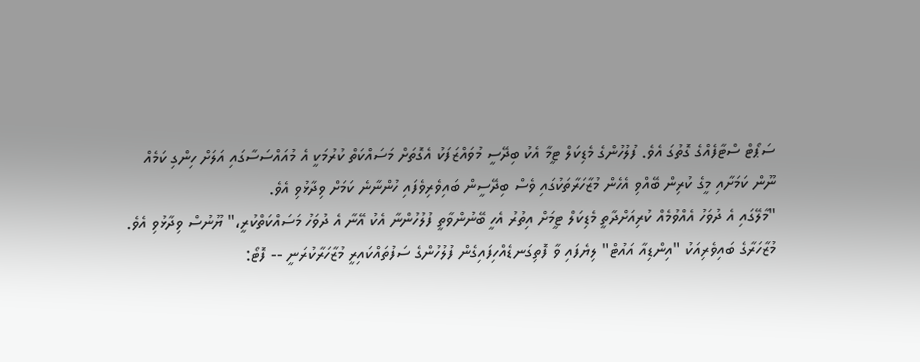ސަޕޯޓް ސްޓާފެއްގެ ގޮތުގަ އެވެ. ފުލުހުންގެ މެޑިކަލް ޓީމާ އެކު ބިދޭސީ މުވައްޒަފަކު އެގޮތަށް މަސައްކަތް ކުރުމަކީ އެ މުއައްސަސާގައި އަލަށް ހިންގި ކަމެއް ނޫން ކަމަށާއި މީގެ ކުރިން ބޭއްވި އެހެން މުޒާހަރާތަކުގައި ވެސް ބިދޭސީން ބައިވެރިވެފައި ހުންނާނެ ކަމަށް ވިދާޅުވި އެވެ.
"މާލޭގައި އެ ދުވަހު އެއްވުމެއް ކުރިއަށްދާތީ މެޑިކަލް ޓީމަށް އިތުރު އެހީ ބޭނުންވާތީ ފުލުހުންނާ އެކު އޭނާ އެ ދުވަހު މަސައްކަތްކުރީ،" ޔޫނުސް ވިދާޅުވި އެވެ.
މުޒާހަރާގެ ބައިވެރިއަކު "އިންޑިއާ އައުޓް" ލިޔެފައި ވާ ފޮތިގަނޑެއްހިފައިގެން ފުލުހުންގެ ސަފުތައްކައިރީ މުޒާހަރާކުރަނީ -- ފޮޓޯ: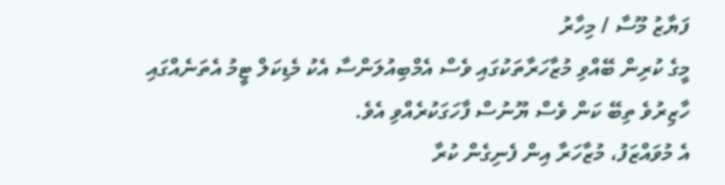ފަޔާޒު މޫސާ / މިހާރު
މީގެ ކުރިން ބޭއްވި މުޒާހަރާތަކުގައި ވެސް އެމްބިއުލަންސާ އެކު މެޑިކަލް ޓީމު އެތަނެއްގައި ހާޒިރުވެ ތިބޭ ކަން ވެސް ޔޫނުސް ފާހަގަކުރެއްވި އެވެ.
އެ މުވައްޒަފު، މުޒާހަރާ އިން ފެނިގެން ކުރާ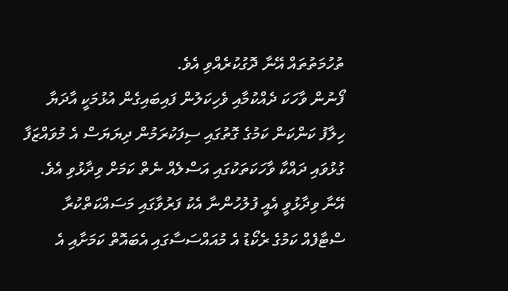ތުހުމަތުތައް އޭނާ ދޮގުކުރެއްވި އެވެ.
ފޯނުން ވާހަކަ ދެއްކުމާއި ވެހިކަލުން ފައިބައިގެން އުޅުމަކީ އާދަޔާ ހިލާފު ކަންކަން ކަމުގެ ގޮތުގައި ސިފަކުރަމުން ދިޔަޔަސް އެ މުވައްޒަފާ ގުޅުވައި ދައްކާ ވާހަކަތަކުގައި އަސްލެއް ނެތް ކަމަށް ވިދާޅުވި އެވެ.
އޭނާ ވިދާޅުވީ އެއީ ފުލުހުންނާ އެކު ފަރުވާގައި މަސައްކަތްކުރާ ސްޓާފެއް ކަމުގެ ރެކޯޑު އެ މުއައްސަސާގައި އެބައޮތް ކަމަށާއި އެ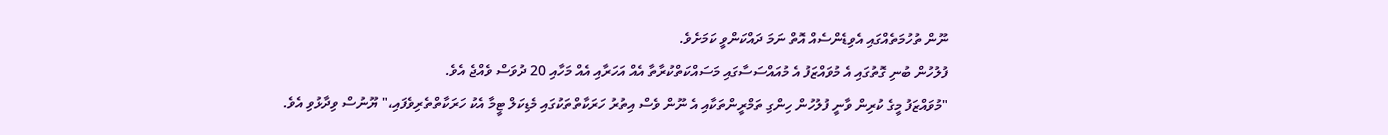ނޫން ތުހުމަތެއްގައި އެވިޑެންސެއް އޮތް ނަމަ ދައްކަންވީ ކަމަށެވެ.
ފުލުހުން ބުނި ގޮތުގައި އެ މުވައްޒަފު އެ މުއައްސަސާގައި މަސައްކަތްކުރާތާ އެއް އަހަރާއި އެއް މަހާއި 20 ދުވަސް ވެއްޖެ އެވެ.
"މުވައްޒަފު މީގެ ކުރިން ވާނީ ފުލުހުން ހިންގި ތަމްރީންތަކާއި އެ ނޫން ވެސް އިތުރު ހަރަކާތްތަކުގައި މެޑިކަލް ޓީމާ އެކު ހަރަކާތްތެރިވެފައި،" ޔޫނުސް ވިދާޅުވި އެވެ.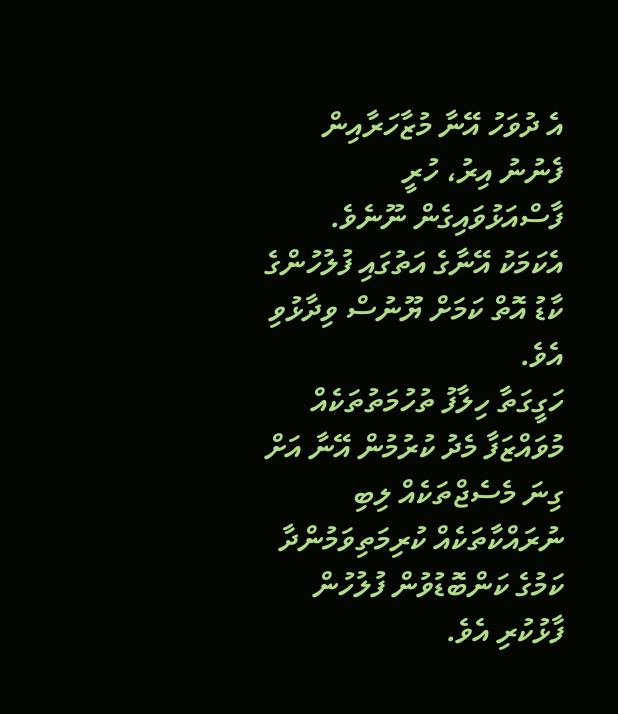އެ ދުވަހު އޭނާ މުޒާހަރާއިން ފެނުނު އިރު، ހުރީ ފާސްއަޅުވައިގެން ނޫނެވެ. އެކަމަކު އޭނާގެ އަތުގައި ފުލުހުންގެ ކާޑު އޮތް ކަމަށް ޔޫނުސް ވިދާޅުވި އެވެ.
ހަގީގަތާ ހިލާފު ތުހުމަތުތަކެއް މުވައްޒަފާ މެދު ކުރުމުން އޭނާ އަށް ގިނަ މެސެޖްތަކެއް ލިބި ނުރައްކާތަކެއް ކުރިމަތިވަމުންދާ ކަމުގެ ކަންބޮޑުވުން ފުލުހުން ފާޅުކުރި އެވެ.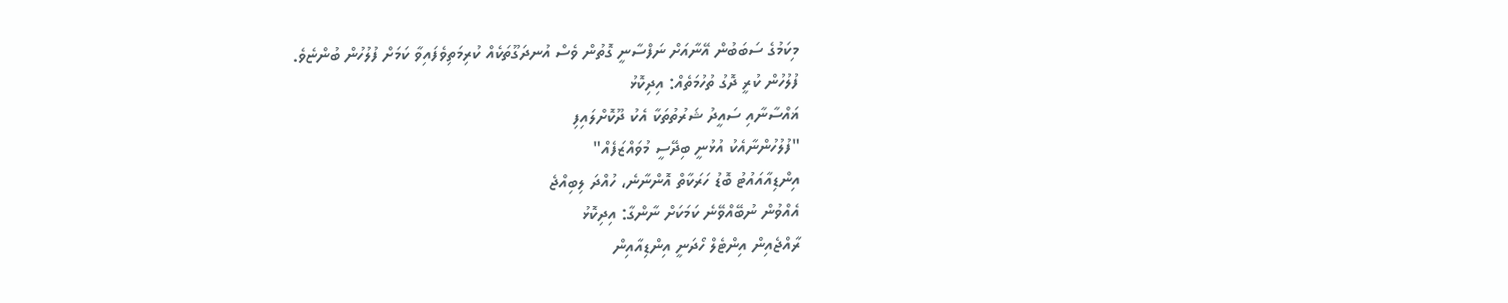މިކަމުގެ ސަބަބުން އޭނާއަށް ނަފްސާނީ ގޮތުން ވެސް އުނދަގޫތަކެއް ކުރިމަތިވެފައިވާ ކަމަށް ފުލުހުން ބުންޏެވެ.
ފުލުހުން ކުރީ ދޮގު ތުހުމަތެއް: އިދިކޮޅު
ޣައްސާނާއި ސައީދު ޝަރުތުތަކާ އެކު ދޫކޮށްލައިފި
"ފުލުހުންނާއެކު އުޅުނީ ބިދޭސީ މުވައްޒަފެއް"
އިންޑިއާއައުޓު ބޮޑު ހަރަކާތް އޮންނާނެ، ހުއްދަ ލިބިއްޖެ
އެއްވުން ނުބޭއްވޭނެ ކަމަކަށް ނާންގާ: އިދިކޮޅު
ރާއްޖެއިން އިންޓެލް ހޯދަނީ އިންޑިއާއިން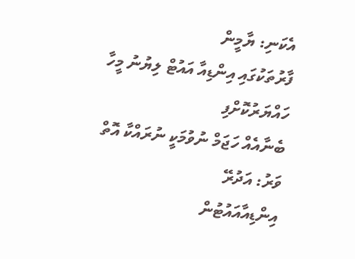އެކަނި: ޔާމީން
ފާރުތަކުގައި އިންޑިއާ އައުޓް ލިޔުނު މީހާ ހައްޔަރުކޮށްފި
ބެނާއެއް ހަޖަމް ނުވުމަކީ ނުރައްކާ އޮތް ވަރު: އަދުރޭ
އިންޑިއާއައުޓުން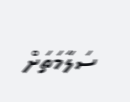ސަލާމަތަށް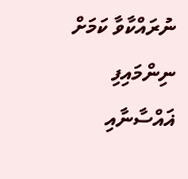ނުރައްކާވާ ކަމަށް ނިންމައިފި
ޣައްސާނާއި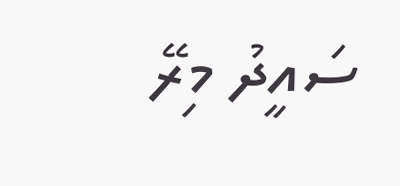ސައީދު މިރޭ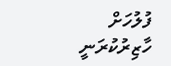ފުލުހަށް ހާޒިރުކުރަނީ